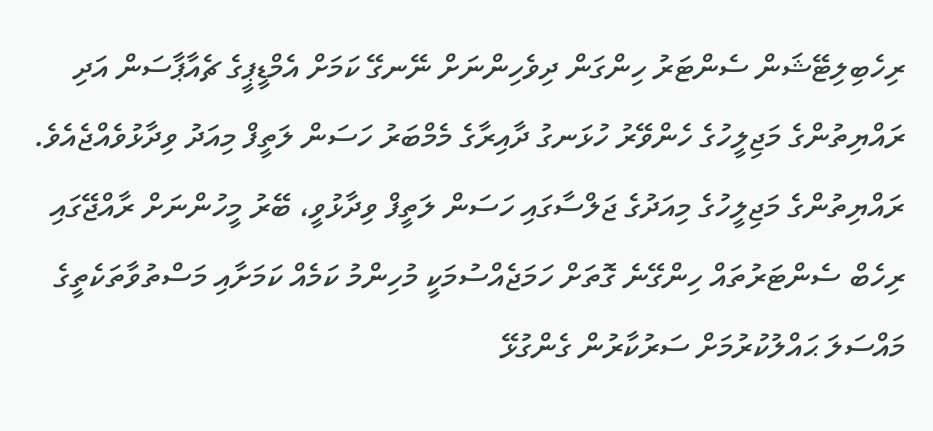ރިހެބިލިޓޭޝަން ސެންޓަރު ހިންގަން ދިވެހިންނަށް ނޭނގޭ ކަމަށް އެމްޑީޕީގެ ޗެއާޕާސަން އަދި ރައްޔިތުންގެ މަޖިލީހުގެ ހެންވޭރު ހުޅަނގު ދާއިރާގެ މެމްބަރު ހަސަން ލަތީފް މިއަދު ވިދާޅުވެއްޖެއެވެ.
ރައްޔިތުންގެ މަޖިލީހުގެ މިއަދުގެ ޖަލްސާގައި ހަސަން ލަތީފް ވިދާޅުވީ، ބޭރު މީހުންނަށް ރާއްޖޭގައި ރިހެބް ސެންޓަރުތައް ހިންގޭނެ ގޮތަށް ހަމަޖެއްސުމަކީ މުހިންމު ކަމެއް ކަމަށާއި މަސްތުވާތަކެތީގެ މައްސަލަ ޙައްލުކުރުމަށް ސަރުކާރުން ގެންގުޅޭ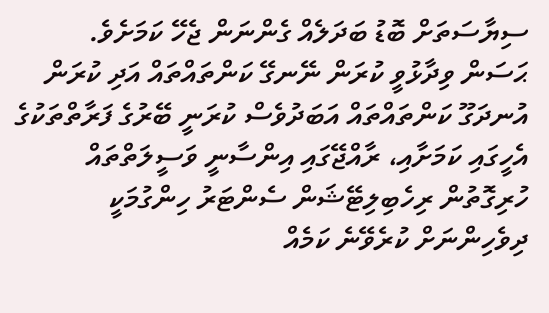ސިޔާސަތަށް ބޮޑު ބަދަލެއް ގެންނަން ޖެހޭ ކަމަށެވެ.
ޙަސަން ވިދާޅުވީ ކުރަން ނޭނގޭ ކަންތައްތައް އަދި ކުރަން އުނދަގޫ ކަންތައްތައް އަބަދުވެސް ކުރަނީ ބޭރުގެ ފަރާތްތަކުގެ އެހީގައި ކަމަށާއި، ރާއްޖޭގައި އިންސާނީ ވަސީލަތްތައް ހުރިގޮތުން ރިހެބިލިޓޭޝަން ސެންޓަރު ހިންގުމަކީ ދިވެހިންނަށް ކުރެވޭނެ ކަމެއް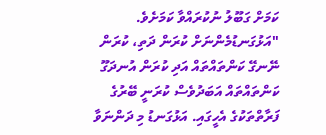ކަމަށް ގަބޫލު ނުކުރައްވާ ކަމަށެވެ.
"އަޅުގަނޑުމެންނަށް ކުރަން ދަތި، ކުރަން ނޭނގޭ ކަންތައްތައް އަދި ކުރަން އުނދަގޫ ކަންތައްތައް އަބަދުވެސް ކުރަނީ ބޭރުގެ ފަރާތްތަކުގެ އެހީގައި. އަޅުގަނޑު މި ދަންނަވާ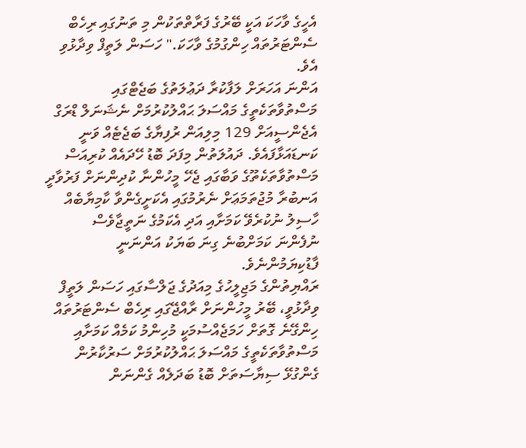އެހީގެ ވާހަކަ އަކީ ބޭރުގެ ފަރާތްތަކުން މި ތަނުގައި ރިހެބް ސެންޓަރުތައް ހިންގުމުގެ ވާހަކަ." ހަސަން ލަތީފް ވިދާޅުވި އެވެ.
އަންނަ އަހަރަށް ލަފާކުރާ ދަޢުލަތުގެ ބަޖެޓްގައި މަސްތުވާތަކެތީގެ މައްސަލަ ޙައްލުކުރުމަށް ނެޝަނަލް ޑްރަގް އެޖެންސީއަށް 129 މިލިއަން ރުފިޔާގެ ބަޖެޓެއް ވަނީ ކަނޑައަޅާފައެވެ. ދައުލަތުން މިފަދަ ބޮޑު ހޭދައެއް ކުރިއަސް މަސްތުވާތަކެތޫގެ ވަބާގައި ޖެހޭ މީހުންނާ ކުދިންނަށް ފަރުވާދީ އަނބުރާ މުޖުތަމަޢަށް ނެރުމުގައި އެކަށީގެންވާ ކާމިޔާބެއް ހާސިލު ނުކުރެވޭ ކަމަށާއި އަދި އެކަމުގެ ނަތީޖާވެސް ނުފެންނަ ކަމަށްބުނެ ގިނަ ބަޔަކު އަންނަނީ ފާޑުކިޔަމުންނެވެ.
ރައްޔިތުންގެ މަޖިލީހުގެ މިއަދުގެ ޖަލްސާގައި ހަސަން ލަތީފް ވިދާޅުވީ، ބޭރު މީހުންނަށް ރާއްޖޭގައި ރިހެބް ސެންޓަރުތައް ހިންގޭނެ ގޮތަށް ހަމަޖެއްސުމަކީ މުހިންމު ކަމެއް ކަމަށާއި މަސްތުވާތަކެތީގެ މައްސަލަ ޙައްލުކުރުމަށް ސަރުކާރުން ގެންގުޅޭ ސިޔާސަތަށް ބޮޑު ބަދަލެއް ގެންނަން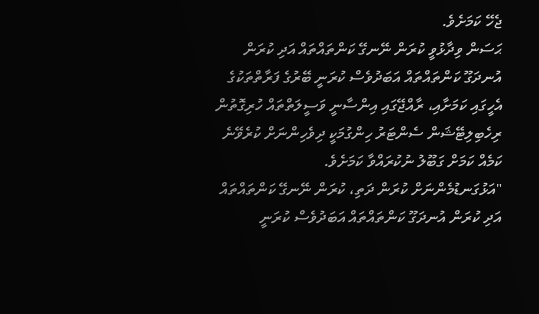ޖެހޭ ކަމަށެވެ.
ޙަސަން ވިދާޅުވީ ކުރަން ނޭނގޭ ކަންތައްތައް އަދި ކުރަން އުނދަގޫ ކަންތައްތައް އަބަދުވެސް ކުރަނީ ބޭރުގެ ފަރާތްތަކުގެ އެހީގައި ކަމަށާއި، ރާއްޖޭގައި އިންސާނީ ވަސީލަތްތައް ހުރިގޮތުން ރިހެބިލިޓޭޝަން ސެންޓަރު ހިންގުމަކީ ދިވެހިންނަށް ކުރެވޭނެ ކަމެއް ކަމަށް ގަބޫލު ނުކުރައްވާ ކަމަށެވެ.
"އަޅުގަނޑުމެންނަށް ކުރަން ދަތި، ކުރަން ނޭނގޭ ކަންތައްތައް އަދި ކުރަން އުނދަގޫ ކަންތައްތައް އަބަދުވެސް ކުރަނީ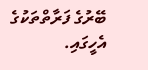ބޭރުގެ ފަރާތްތަކުގެ އެހީގައި.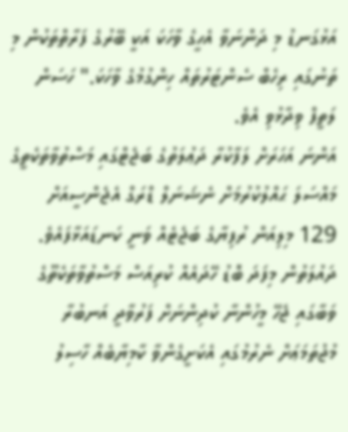އަޅުގަނޑު މި ދަންނަވާ އެހީގެ ވާހަކަ އަކީ ބޭރުގެ ފަރާތްތަކުން މި ތަނުގައި ރިހެބް ސެންޓަރުތައް ހިންގުމުގެ ވާހަކަ." ހަސަން ލަތީފް ވިދާޅުވި އެވެ.
އަންނަ އަހަރަށް ލަފާކުރާ ދަޢުލަތުގެ ބަޖެޓްގައި މަސްތުވާތަކެތީގެ މައްސަލަ ޙައްލުކުރުމަށް ނެޝަނަލް ޑްރަގް އެޖެންސީއަށް 129 މިލިއަން ރުފިޔާގެ ބަޖެޓެއް ވަނީ ކަނޑައަޅާފައެވެ. ދައުލަތުން މިފަދަ ބޮޑު ހޭދައެއް ކުރިއަސް މަސްތުވާތަކެތޫގެ ވަބާގައި ޖެހޭ މީހުންނާ ކުދިންނަށް ފަރުވާދީ އަނބުރާ މުޖުތަމަޢަށް ނެރުމުގައި އެކަށީގެންވާ ކާމިޔާބެއް ހާސިލު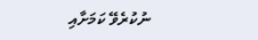ނުކުރެވޭ ކަމަށާއި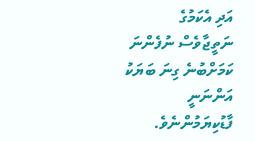އަދި އެކަމުގެ ނަތީޖާވެސް ނުފެންނަ ކަމަށްބުނެ ގިނަ ބަޔަކު އަންނަނީ ފާޑުކިޔަމުންނެވެ.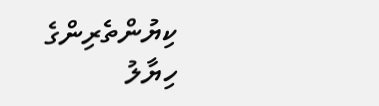ކިޔުންތެރިންގެ ހިޔާލު